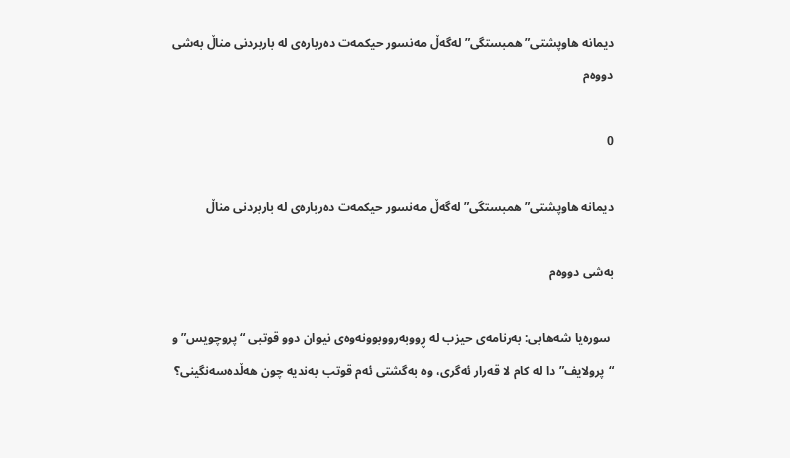دیمانە هاوپشتی” همبستگی” لەگەڵ مەنسور حیکمەت ده‌رباره‌ى‌ له‌ باربردنى‌ مناڵ بەشی دووەم

0

دیمانە هاوپشتی” همبستگی” لەگەڵ مەنسور حیکمەت ده‌رباره‌ى‌ له‌ باربردنى‌ مناڵ

بەشی دووەم

 سوره‌يا شه‌هابى‌: به‌رنامه‌ى‌ حيزب له‌ ڕووبه‌رووبوونه‌وه‌ى‌ نیوان دوو قوتبى‌ “پروچويس” و “پرولايف” دا له‌ كام لا قه‌رار ئه‌گرى‌، وه‌ به‌گشتى‌ ئه‌م قوتب به‌نديه‌ چون هه‌ڵدە‌سه‌نگينى‌؟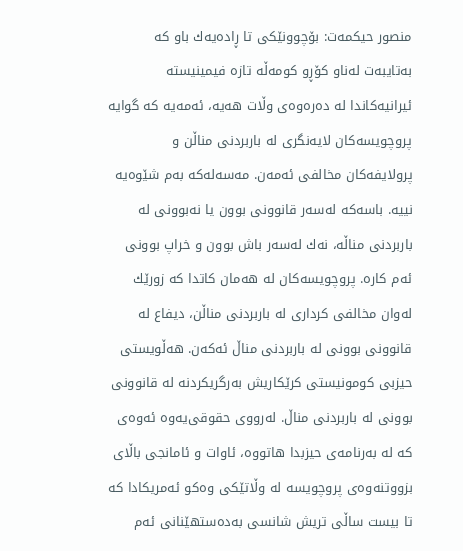منصور حیكمەت: بۆچوونێكى‌ تا ڕاده‌يه‌ك باو كه‌ به‌تايبه‌ت له‌ناو كۆڕو كومه‌ڵه‌ تازه‌ فيمينيسته‌ ئيرانيه‌كاندا له‌ ده‌ره‌وه‌ى‌ وڵات هه‌يه‌، ئه‌مه‌يه‌ كه‌ گوايه‌ پروچويسه‌كان لايه‌نگرى‌ له‌ باربردنى‌ مناڵن و پرولايفه‌كان مخالفى‌ ئه‌مه‌ن. مه‌سه‌له‌كه‌ به‌م شێوه‌يه‌ نیيه‌. باسه‌كه‌ له‌سه‌ر قانوونى‌ بوون يا نه‌بوونى‌ له‌ باربردنى‌ مناڵه‌، نه‌ك له‌سه‌ر باش بوون و خراپ بوونى‌ ئه‌م كاره‌. پروچويسه‌كان له‌ هه‌مان كاتدا كه‌ زورێك له‌وان مخالفى‌ كردارى‌ له‌ باربردنى‌ مناڵن، ديفاع له‌ قانوونى‌ بوونى‌ له‌ باربردنى‌ مناڵ ئه‌كه‌ن. هه‌ڵويستى‌ حيزبى‌ كومونيستى‌ كرێكاريش بەرگریکردنە له‌ قانوونى‌ بوونى‌ له‌ باربردنى‌ مناڵ. له‌رووى‌ حقوقى‌يه‌وه‌ ئه‌وه‌ى‌ كه‌ له‌ به‌رنامه‌ى‌ حيزبدا هاتووه‌، ئاوات و ئامانجى‌ باڵاى‌ بزووتنه‌وه‌ى‌ پروچويسه‌ له‌ وڵاتێكى‌ وه‌كو ئه‌مريكادا كه‌ تا بيست ساڵى‌ تريش شانسى‌ به‌ده‌ستهێنانى‌ ئه‌م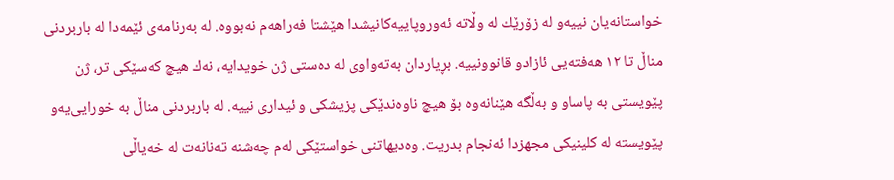خواستانه‌يان نیيه‌و له‌ زۆرێك له‌ وڵاته‌ ئه‌وروپاييه‌كانيشدا هێشتا فەراهەم نه‌بووه‌. له‌ به‌رنامه‌ى‌ ئێمه‌دا له‌ باربردنى‌ مناڵ تا ١٢ هه‌فته‌يى‌ ئازادو قانوونییه‌. بڕیاردان به‌ته‌واوى‌ له‌ ده‌ستى‌ ژن خويدايه‌، نه‌ك هيچ كه‌سێكى‌ تر، ژن پێويستى‌ به‌ پاساو و به‌ڵگه‌ هێنانه‌وه‌ بۆ هيچ ناوه‌ندێكى‌ پزيشكى‌ و ئيدارى‌ نیيه‌. له‌ باربردنى‌ مناڵ به‌ خورايى‌يه‌و پێويسته‌ له‌ كلينيكى‌ مجهزدا ئه‌نجام بدريت. وه‌ديهاتنى‌ خواستێكى‌ له‌م چه‌شنه‌ ته‌نانه‌ت له‌ خه‌ياڵى‌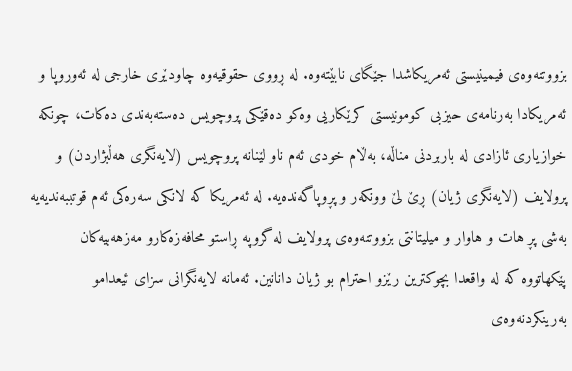بزووتنه‌وه‌ى‌ فيمينيستى‌ ئه‌مريكاشدا جێگاى‌ نابێته‌وه‌. له‌ ڕووى‌ حقوقيه‌وه‌ چاودێرى‌ خارجى‌‌ له‌ ئه‌وروپا و ئه‌مريكادا به‌رنامه‌ى‌ حيزبى‌ كومونيستى‌ كرێكاریى‌ وه‌كو ده‌قێكى‌ پروچويس ده‌سته‌به‌ندى‌ ده‌كات، چونكه‌ خوازيارى‌ ئازادى‌ له‌ باربردنى‌ مناڵه‌، به‌ڵام خودى‌ ئه‌م ناو لێنانه‌ پروچويس (لايه‌نگرى‌ هه‌ڵبژاردن) و پرولايف (لايه‌نگرى‌ ژيان) ڕێ لێ وونکەر و پڕوپاگەندەیە. له‌ ئه‌مريكا كه‌ لانكى‌ سه‌ره‌كى‌ ئه‌م قوتببه‌نديه‌يه‌ به‌شى‌ پڕ هات و هاوار و ميليتانتى‌ بزووتنه‌وه‌ى‌ پرولايف له‌ گروپه‌ ڕاستو محافه‌زه‌كارو مه‌زهه‌بيه‌كان پێكهاتووه‌ كه‌ له‌ واقعدا بچوكترين رێزو احترام بو ژيان دانانين. ئه‌مانه‌ لايه‌نگرانى‌ سزاى‌ ئيعدامو به‌رينكردنه‌وه‌ى‌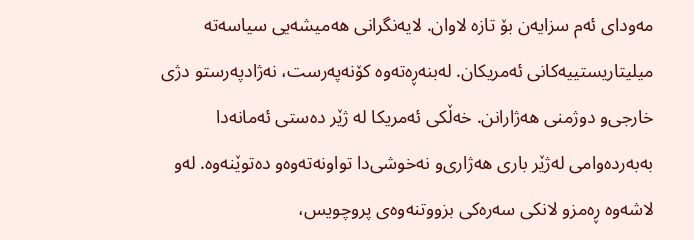مه‌وداى‌ ئه‌م سزايه‌ن بۆ تازه‌ لاوان. لايه‌نگرانى‌ هه‌ميشه‌يى‌ سياسه‌ته‌ ميليتاريستییە‌كانى‌ ئه‌مريكان. له‌بنه‌ڕه‌ته‌وه‌ كۆنه‌په‌رست، نه‌ژادپه‌رستو دژى‌ خارجى‌و دوژمنى‌ هه‌ژارانن. خه‌ڵكى‌ ئه‌مريكا له‌ ژێر ده‌ستى‌ ئه‌مانه‌دا به‌به‌رده‌وامى‌ له‌ژێر بارى‌ هه‌ژارى‌و نه‌خوشى‌دا تواونه‌ته‌وه‌و ده‌توێنه‌وه‌. له‌و لاشه‌وه‌ ڕه‌مزو لانكى‌ سه‌ره‌كى‌ بزووتنه‌وه‌ى‌ پروچويس،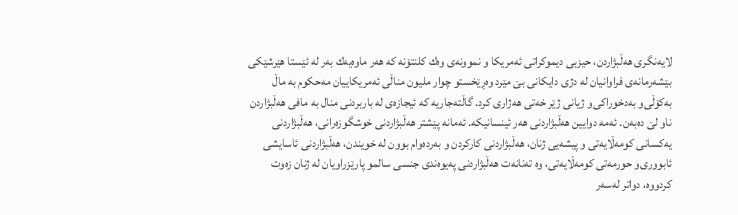لايه‌نگرى‌ هه‌ڵبژاردن، حيزبى‌ ديموكراتى‌ ئه‌مريكا و نموونەی‌ وه‌ك كلنتۆنه‌ كه‌ هه‌ر ماوه‌يه‌ك به‌ر له‌ ئێستا هێرشێكى‌ بێشه‌رمانه‌ى‌ فراوانيان له‌ دژى‌ دايكانى‌ بێ‌ مێرد وه‌ڕێخستو چوار مليون مناڵى‌ ئه‌مريكاييان مه‌حكوم به‌ ماڵ به‌كۆڵی‌و به‌دخوراكى‌و ژيانى‌ ژێر خه‌تى‌ هه‌ژارى‌ كرد. گاڵتەجاريه‌ كه‌ ئيجازه‌ى‌ له‌ باربردنى‌ منال به‌ مافى‌ هه‌ڵبژاردن ناو لێ‌ ده‌به‌ن. ئه‌مه‌ دوايين هه‌ڵبژاردنى‌ هه‌ر ئينسانيكه‌. ئه‌مانه‌ پێشتر هه‌ڵبژاردنى‌ خوشگوزه‌رانى‌، هه‌ڵبژاردنى‌ يه‌كسانى‌ كومه‌ڵايه‌تى‌ و پيشه‌يى‌ ژنان، هه‌ڵبژاردنى‌ كاركردن و به‌رده‌وام بوون له‌ خويندن، هه‌ڵبژاردنى‌ ئاسايشى‌ ئابوورى‌و حورمه‌تى‌ كومه‌ڵايه‌تى‌، وه‌ ته‌نانه‌ت هه‌ڵبژاردنى‌ په‌يوه‌ندى‌ جنسى‌ سالمو پارێزراويان له‌ ژنان زه‌وت كردووه‌، دواتر له‌سه‌ر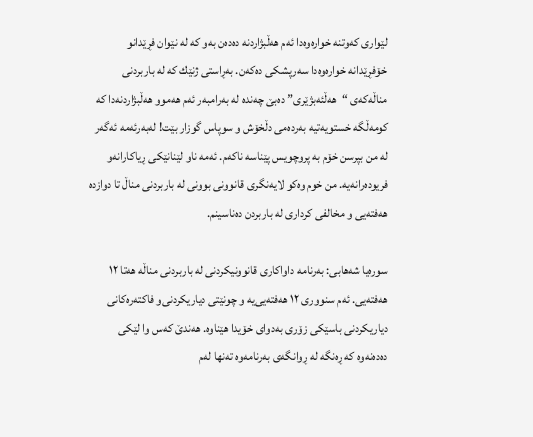لێوارى‌ كه‌وتنه‌ خواره‌وه‌دا ئه‌م هه‌ڵبژاردنه‌ ده‌ده‌ن به‌و كه‌ له‌ نێوان فڕێدانو خۆفڕێدانه ‌خواره‌وه‌دا سه‌رپشكى‌ ده‌كه‌ن. به‌ڕاستى‌ ژنێك كه‌ له‌ باربردنى‌ مناڵه‌كه‌ى‌ “هه‌ڵئه‌بژێرى‌” ده‌بێ‌ چه‌نده‌ له‌ به‌رامبه‌ر ئه‌م هه‌موو هه‌ڵبژاردنه‌دا كه‌ كومه‌ڵگە خستويه‌تيه‌ به‌رده‌مى‌ دڵخۆش و سوپاس گوزار بێت! له‌به‌رئه‌مه‌ ئه‌گه‌ر له‌ من بپرسن خۆم به‌ پروچويس پێناسه‌ ناكه‌م. ئه‌مه‌ ناو لێنانێكى‌ ڕياكارانه‌و فريوده‌رانه‌يه‌. من خوم وه‌كو لايه‌نگرى‌ قانوونى‌ بوونى‌ له‌ باربردنى‌ مناڵ تا دوازده‌ هه‌فته‌يى‌ و مخالفى‌ كردارى‌ له‌ باربردن ده‌ناسينم.

سوره‌يا شه‌هابى: به‌رنامه‌ داواكارى‌ قانوونیكردنى‌ له‌ باربردنى‌ مناڵه‌ هه‌تا ١٢ هه‌فته‌يى‌. ئه‌م سنوورى‌ ١٢ هه‌فته‌يى‌يه‌ و چونێتى‌ دياريكردنى‌و فاكته‌ره‌كانى‌ دياريكردنى‌ باسێكى‌ زۆرى‌ به‌دواى‌ خۆيدا هێناوه‌. هه‌ندێ‌ كه‌س وا لێکی دەدەنەوە كه‌ ڕه‌نگه‌ له‌ ڕوانگه‌ى‌ به‌رنامه‌وه‌ ته‌نها له‌م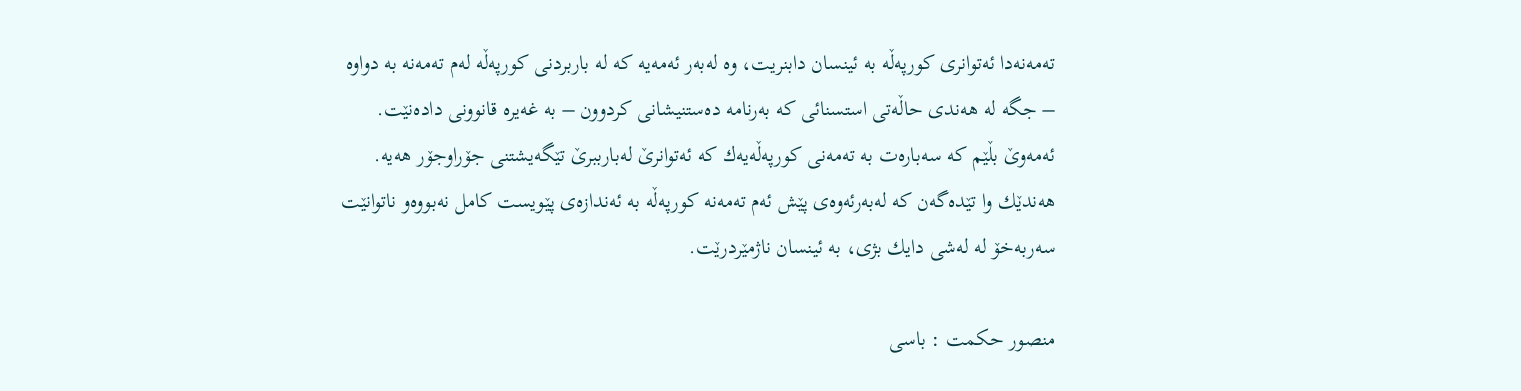ته‌مه‌نه‌دا ئه‌توانرى‌ كورپه‌ڵه‌ به‌ ئينسان دابنريت، وه‌ له‌به‌ر ئه‌مه‌يه‌ كه‌ له‌ باربردنى‌ كورپه‌ڵه‌ له‌م ته‌مه‌نه‌ به‌ دواوه‌ – جگه‌ له‌ هه‌ندى‌ حاڵه‌تى‌ استسنائى‌ كه‌ به‌رنامه‌ ده‌ستنيشانى‌ كردوون – به‌ غه‌يره‌ قانوونى‌ داده‌نێت. ئه‌مه‌وێ‌ بڵێم كه‌ سه‌باره‌ت به‌ ته‌مه‌نى‌ كورپه‌ڵە‌يه‌ك كه‌ ئه‌توانرێ‌ له‌بارببرێ‌ تێگه‌يشتنى‌ جۆراوجۆر هه‌يه‌. هه‌ندێك وا تێده‌گه‌ن كه‌ له‌به‌رئه‌وه‌ى‌ پێش ئه‌م ته‌مه‌نه‌ كورپه‌ڵه‌ به‌ ئه‌ندازه‌ى‌ پێويست كامل نه‌بووه‌و ناتوانێت سه‌ربه‌خۆ له‌ له‌شى‌ دايك بژى‌، به‌ ئينسان ناژمێردرێت.

منصور حكمت : باسى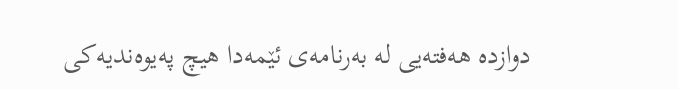دوازده‌ هه‌فته‌يى‌ له‌ به‌رنامه‌ى‌ ئێمه‌دا هيچ په‌يوه‌نديه‌كى‌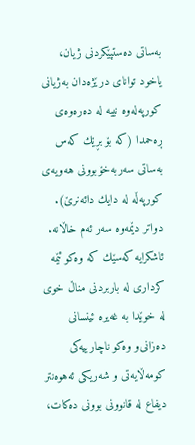به‌ساتى‌ ده‌ستپێكردنى‌ ژيان، ياخود تواناى‌ درێژه‌دان به‌ژيانى‌ كورپه‌له‌وه‌ نیيه‌ له‌ ده‌ره‌وه‌ى‌ ڕه‌حمدا (كه‌ بۆ بڕێك كه‌س به‌ساتى‌ سه‌ربه‌خۆبوونى‌ هه‌ويه‌ى‌ كورپه‌ڵه‌ له‌ دايك دائه‌نرێ‌). دواتر دێمه‌وه‌ سه‌ر ئه‌م خاڵانه‌. ئاشكرايه‌ كه‌سێك كه‌ وه‌كو ئێمه‌ كردارى‌ له‌ باربردنى‌ مناڵ خوى‌ له‌ خوێدا به‌ غه‌يره‌ ئينسانى‌ ده‌زانى‌و وه‌كو ناچاریيه‌كى‌ كومه‌ڵايه‌تى‌ و شه‌ريكى‌ ئه‌هوه‌نتر ديفاع له‌ قانوونى‌ بوونى‌ ده‌كات،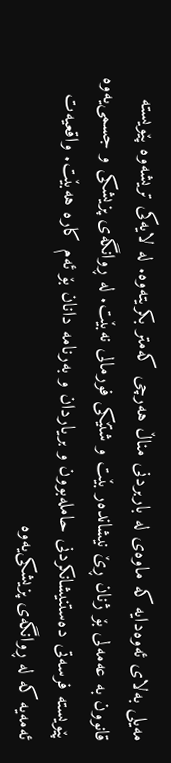مه‌يلى‌ به‌لاى‌ ئه‌وه‌دايه‌ كه‌ ماوه‌ى‌ له‌ باربردنى‌ مناڵ هه‌رچى‌ كه‌متر بكريته‌وه‌. له‌ لايه‌كى‌ تريشه‌وه‌ پێويسته‌ قانوون به‌ عه‌مه‌لى‌ بۆ ژنان ڕێ نیشاندەر بێت و شتێكى‌ فورمالى‌ نه‌بێت. له‌ ڕوانگه‌ى‌ پزيشكى‌ و جسمى‌يه‌وه‌ پێويسته‌ فرسه‌تى‌ ده‌ستنيشانكردنى‌ حامله‌بوون و برياردان و به‌رنامه‌ دانان بۆ ئه‌م كاره‌ هه‌بێت. واقعيه‌ت ئه‌مه‌يه‌ كه‌ له‌ ڕوانگه‌ى‌ پزيشكى‌يه‌وه‌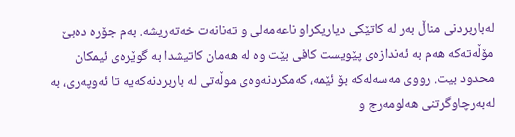له‌باربردنى‌ مناڵ به‌ر له‌ كاتێكى‌ دياريكراو ناعه‌مه‌لى‌ و ته‌نانه‌ت خه‌ته‌ريشه‌. به‌م جۆره‌ ده‌بێ‌ مۆڵه‌ته‌كه‌ هه‌م به‌ ئه‌ندازه‌ى‌ پێويست كافى‌ بێت وه‌ له‌ هه‌مان كاتيشدا به‌ گوێره‌ى‌ ئيمكان محدود بيت. رووى‌ مه‌سه‌له‌كه‌ بۆ ئێمه‌، كه‌مكردنه‌وه‌ى‌ موڵه‌تى‌ له‌ باربردنه‌كه‌يه‌ تا ئه‌وپه‌رى‌، به‌ له‌به‌رچاوگرتنى‌ هه‌لومه‌رج و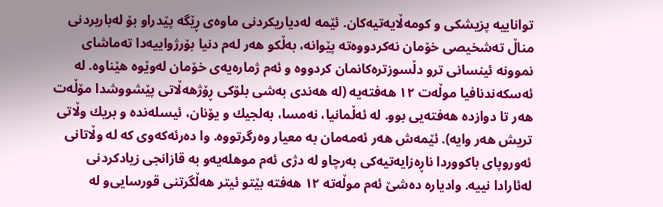تواناییە‌ پزيشكى‌ و كومه‌ڵايه‌تيه‌كان. ئێمه‌ له‌دياريكردنى‌ ماوەی‌ ڕێگه‌ پێد‌راو بۆ له‌باربردنى‌ مناڵ ته‌شخيصى‌ خۆمان نه‌كردووه‌ته‌ پێوانە، به‌ڵكو هه‌ر له‌م دنيا بۆرژواييه‌دا ته‌ماشاى‌ نموونه‌ ئينسانى‌ ترو دڵسوزتره‌كانمان كردووه‌ و ئه‌م ژماره‌يه‌ى‌ خۆمان له‌وێوه‌ هێناوه‌. له‌ ئه‌سكه‌ندنافيا موڵه‌ت ١٢ هه‌فته‌يه‌ (له‌ هه‌ندى‌ به‌شى‌ بلۆكى‌ ڕۆژهه‌ڵاتى‌ پێشووشدا مۆڵه‌ت هه‌ر تا دوازده‌ هه‌فته‌يى‌ بوو. له‌ ئه‌ڵمانيا، نه‌مسا، به‌لجيك و يۆنان، ئيسله‌نده‌ و بريك وڵاتى‌ تريش هه‌ر وايه‌). ئێمه‌ش هه‌ر ئه‌مه‌مان به‌ معيار وه‌رگرتووه‌. وا ده‌رئه‌كه‌وى‌ كه‌ له‌ وڵاتانى‌ ئه‌وروپاى‌ باكووردا ناڕه‌زايه‌تيه‌كى‌ به‌رچاو له‌ دژى‌ ئه‌م موهله‌يه‌و به‌ قازانجى‌ زيادكردنى‌ له‌ئارادا نییە‌. وادياره‌ ده‌شێ‌ ئه‌م موڵه‌ته‌ ١٢ هه‌فته‌ بێتو ئيتر هه‌ڵگرتنى‌ قورسايى‌و له‌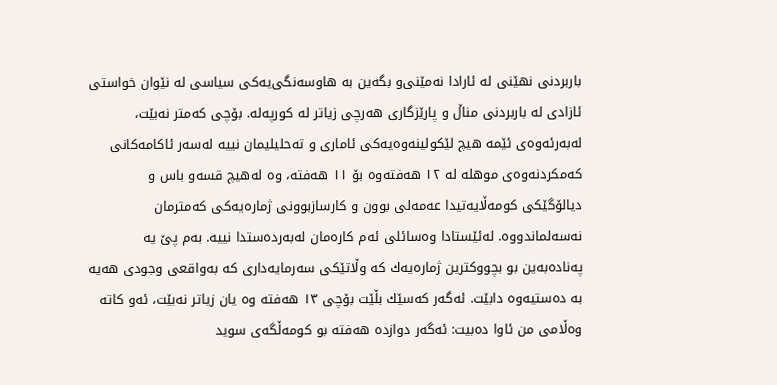باربردنى‌ نهێنى‌ له‌ ئارادا نه‌مێنى‌و بگه‌ين به‌ هاوسه‌نگى‌يه‌كى‌ سياسى‌ له‌ نێوان خواستى‌ ئازادى‌ له‌ باربردنى‌ مناڵ و پارێزگاری‌ هه‌رچى‌ زياتر له‌ كورپه‌له‌. بۆچى‌ كه‌متر نه‌بێت، له‌به‌رئه‌وه‌ى‌ ئێمه‌ هيچ لێكولينه‌وه‌يه‌كى‌ ئامارى‌ و ته‌حليليمان نیيه‌ له‌سه‌ر ئاكامه‌كانى‌ كه‌مكردنه‌وه‌ى‌ موهله‌ له‌ ١٢ هه‌فته‌وه‌ بۆ ١١ هه‌فته‌، وه‌ له‌هيچ قسه‌و باس و ديالۆگێكى‌ كومه‌ڵايه‌تيدا عەمەلى‌ بوون و كارسازبوونى‌ ژماره‌يه‌كى‌ كه‌مترمان نه‌سه‌لماندووه‌. له‌ئێستادا وه‌سائلى‌ ئه‌م كاره‌مان له‌به‌رده‌ستدا نيیه‌. به‌م پێ يه‌ په‌ناده‌به‌ين بو بچووكترين ژماره‌يه‌ك كه‌ وڵاتێكى‌ سه‌رمايه‌دارى‌ كه‌ به‌واقعى‌ وجودى‌ هه‌يه‌ به‌ ده‌ستيه‌وه‌ دابێت. ئه‌گه‌ر كه‌سێك بڵێت بۆچى‌ ١٣ هه‌فته‌ وه‌ يان زياتر نه‌بێت، ئه‌و كاته‌ وه‌ڵامى‌ من ئاوا ده‌بيت: ئه‌گه‌ر دوازده‌ هه‌فته‌ بو كومه‌ڵگەى‌ سويد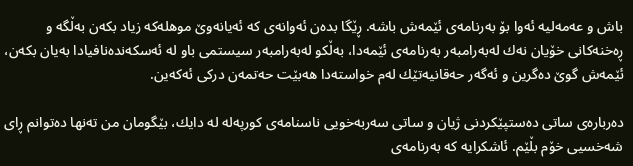باش و عه‌مه‌ليه‌ ئه‌وا بۆ به‌رنامه‌ى‌ ئێمه‌ش باشه‌. ڕێگا بده‌ن ئه‌وانه‌ى‌ كه‌ ئه‌يانه‌وێ‌ موهله‌كه‌ زياد بكه‌ن به‌ڵگه‌ و ڕه‌خنه‌كانى‌ خۆيان نه‌ك له‌به‌رامبه‌ر به‌رنامه‌ى‌ ئێمه‌دا، به‌ڵكو له‌به‌رامبه‌ر سيستمى‌ باو له‌ ئه‌سكه‌ندەنافيادا به‌يان بكه‌ن، ئێمه‌ش گوێ‌ ده‌گرين و ئه‌گه‌ر حه‌قانيه‌تێك له‌م خواسته‌دا هه‌بێت حه‌تمه‌ن دركى‌ ئه‌كه‌ين.

ده‌رباره‌ى‌ ساتى‌ ده‌ستپێكردنى‌ ژيان و ساتى‌ سه‌ربه‌خويى‌ ناسنامه‌ى‌ كورپه‌له‌ له‌ دايك، بێگومان من ته‌نها ده‌توانم ڕاى‌ شه‌خسيى‌ خۆم بڵێم. ئاشكرايه‌ كه‌ به‌رنامه‌ى‌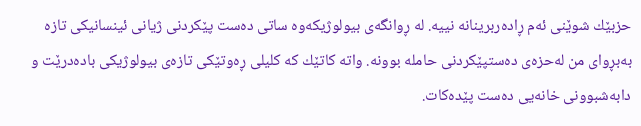حزبێك شوێنى‌ ئه‌م ڕاده‌ربرينانه‌ نيیه‌. له‌ ڕوانگه‌ى‌ بيولوژيكه‌وه‌ ساتى‌ ده‌ست پێكردنى‌ ژيانى‌ ئينسانيكى‌ تازه‌ به‌بڕواى‌ من له‌حزه‌ى‌ ده‌ستپێكردنى‌ حامله‌ بوونه‌. واته‌ كاتێك كه‌ كليلى‌ ڕه‌وتێكى‌ تازه‌ى‌ بيولوژيكى‌ باده‌درێت و دابه‌شبوونى‌ خانه‌يى‌ ده‌ست پێده‌كات.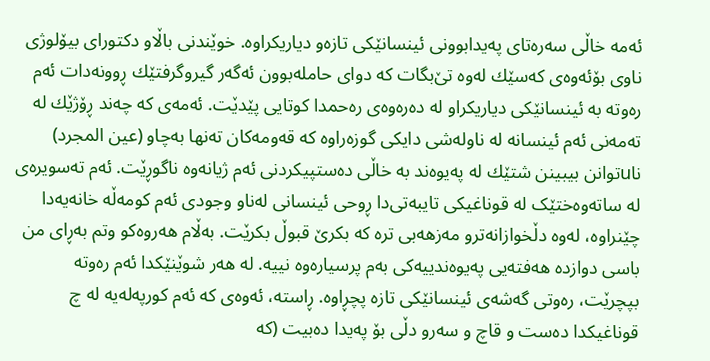ئه‌مه‌ خاڵى‌ سه‌ره‌تاى‌ په‌يدابوونى‌ ئينسانێكى‌ تازه‌و دياريكراوه‌. خوێندنى‌ باڵاو دكتوراى‌ بيۆلوژى‌ ناوى‌ بۆئه‌وه‌ى‌ كه‌سێك له‌وه‌ تێ‌بگات كه‌ دواى‌ حامله‌بوون ئه‌گه‌ر گيروگرفتێك ڕوونه‌دات ئه‌م ره‌وته‌ به‌ ئينسانێكى‌ دياريكراو له‌ ده‌ره‌وه‌ى‌ ره‌حمدا كوتايى‌ پێدێت. ئه‌مه‌ى‌ كه‌ چه‌ند ڕۆژێك له‌ ته‌مه‌نى‌ ئه‌م ئينسانه‌ له‌ ناوله‌شى‌ دايكى‌ گوزه‌راوه‌ كه‌ قه‌ومه‌كان ته‌نها به‌چاو (عين المجرد) ناuتوانن بيبينن شتێك له‌ په‌يوه‌ند به‌ خاڵى‌ ده‌ستپيكردنى‌ ئه‌م ژيانه‌وه‌ ناگوڕێت. ئەم تەسویرەی لە ساتەوەختێک لە‌ قوناغيكى‌ تايبه‌تى‌دا ڕوحى‌ ئينسانى‌ له‌ناو وجودى‌ ئه‌م كومه‌ڵه‌ خانه‌يه‌دا چێنراوه‌، له‌وه‌ دڵخوازانه‌ترو مه‌زهه‌بى‌ تره‌ كه‌ بكرێ‌ قبوڵ بكرێت. به‌ڵام هه‌روه‌كو وتم به‌ڕاى‌ من باسى‌ دوازده‌ هه‌فته‌يى‌ په‌يوه‌ندییە‌كى‌ به‌م پرسياره‌وه‌ نیيه‌. له‌ هه‌ر شوێنێكدا ئه‌م ره‌وته‌ بپچرێت، ره‌وتى‌ گه‌شه‌ى‌ ئینسانێكى‌ تازه‌ پچڕاوه‌. ڕاسته‌، ئه‌وه‌ى‌ كه‌ ئه‌م كورپه‌له‌يه‌ له‌ چ قوناغيكدا ده‌ست و قاچ و سه‌رو دڵى‌ بۆ په‌يدا ده‌بيت (كه‌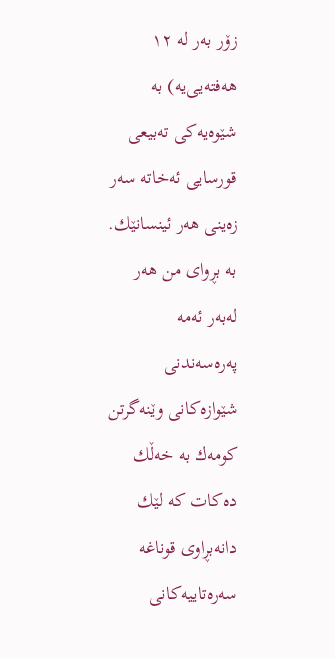زۆر به‌ر له‌ ١٢ هه‌فته‌يى‌يه‌) به‌ شێوه‌يه‌كى‌ ته‌بيعى‌ قورسايى‌ ئه‌خاته‌ سه‌ر زه‌ينى‌ هه‌ر ئينسانێك. به‌ بڕواى‌ من هه‌ر له‌به‌ر ئه‌مه‌ په‌ره‌سه‌ندنى‌ شێوازه‌كانى‌ وێنه‌گرتن كومه‌ك به‌ خه‌ڵك ده‌كات كه‌ لێك دانه‌بڕاوى‌ قوناغه‌ سه‌ره‌تاييه‌كانى‌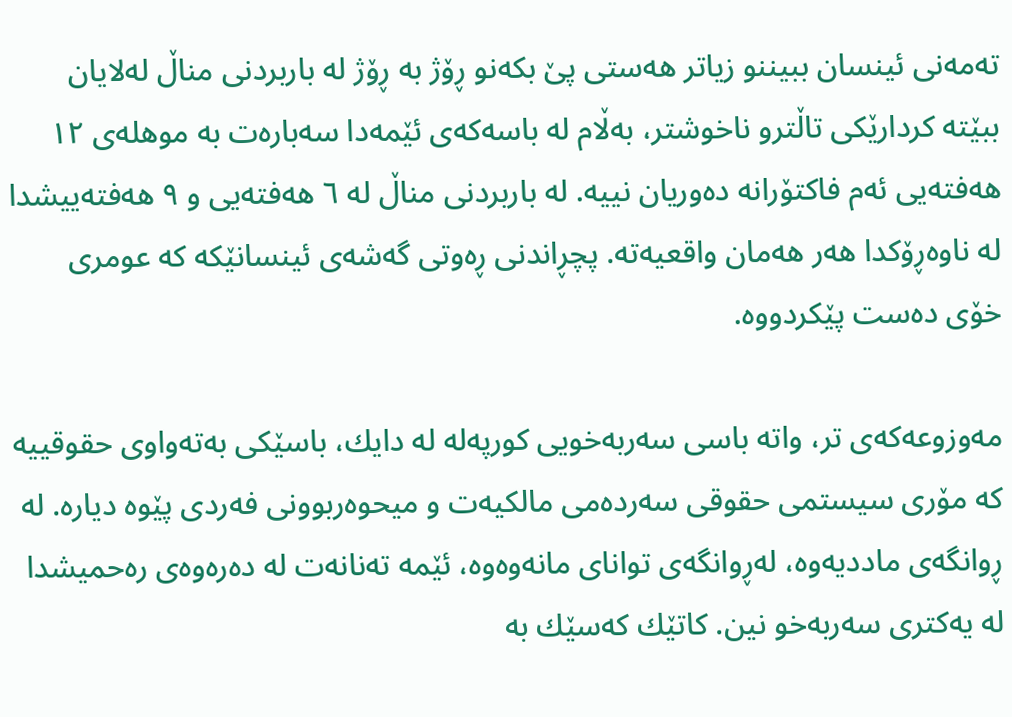ته‌مه‌نى‌ ئينسان ببيننو زياتر هه‌ستى‌ پێ ‌بكه‌نو ڕۆژ به‌ ڕۆژ له‌ باربردنى‌ مناڵ له‌لايان ببێته‌ كردارێكى‌ تاڵترو ناخوشتر، به‌ڵام له‌ باسه‌كه‌ى‌ ئێمه‌دا سه‌باره‌ت به‌ موهله‌ى‌ ١٢ هه‌فته‌يى‌ ئه‌م فاكتۆرانه‌ ده‌وريان نيیه‌. له‌ باربردنى‌ مناڵ له‌ ٦ هه‌فته‌يى‌ و ٩ هه‌فته‌ييشدا له‌ ناوه‌ڕۆكدا هه‌ر هه‌مان واقعيه‌ته‌. پچڕاندنی ڕه‌وتى‌ گه‌شه‌ى‌ ئينسانێكه‌ كه‌ عومرى‌ خۆى‌ ده‌ست پێكردووه‌.

مه‌وزوعه‌كه‌ى‌ تر، واته‌ باسى‌ سه‌ربه‌خويى‌ كورپه‌له‌ له‌ دايك، باسێكى‌ به‌ته‌واوى‌ حقوقیيه‌ كه‌ مۆرى‌ سيستمى‌ حقوقى‌ سه‌رده‌مى‌ مالكيه‌ت و ميحوه‌ربوونى‌ فه‌ردى‌ پێوه‌ دياره‌. له‌ ڕوانگه‌ى‌ مادديه‌وه‌، له‌ڕوانگه‌ى‌ تواناى‌ مانه‌وه‌وه‌، ئێمه‌ ته‌نانه‌ت له‌ ده‌ره‌وه‌ى‌ ره‌حميشدا له‌ يه‌كترى‌ سه‌ربه‌خو نين. كاتێك كه‌سێك به‌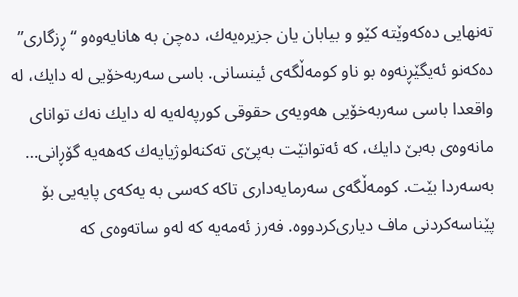ته‌نهايى‌ ده‌كه‌وێته‌ كێو و بيابان يان جزيره‌يه‌ك، ده‌چن به‌ هانايه‌وه‌و “ڕزگارى‌” ده‌كه‌نو ئه‌يگێڕنه‌وه‌ بو ناو كومه‌ڵگەى‌ ئينسانى‌. باسى‌ سه‌ربه‌خۆيى‌ له‌ دايك، له‌ واقعدا باسى‌ سه‌ربه‌خۆيى‌ هه‌ويه‌ى‌ حقوقى‌ كورپه‌له‌يه‌ له‌ دايك نه‌ك تواناى‌ مانه‌وه‌ى‌ به‌بێ‌ دايك، كه‌ ئه‌توانێت به‌پێ‌ى‌ ته‌كنه‌لوژيايه‌ك كه‌هه‌يه‌ گۆڕانى… به‌سه‌ردا بێت. كومه‌ڵگەى‌ سه‌رمايه‌دارى‌ تاكه‌ كه‌سى‌ به‌ يه‌كه‌ى‌ پايه‌يى‌ بۆ پێناسه‌كردنى‌ ماف ديارى‌كردووه‌. فه‌رز ئه‌مه‌يه‌ كه‌ له‌و ساته‌وه‌ى‌ كه‌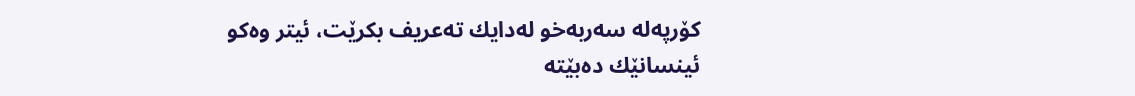كۆرپه‌له‌ سه‌ربه‌خو له‌دايك ته‌عريف بكرێت، ئيتر وه‌كو ئينسانێك ده‌بێته‌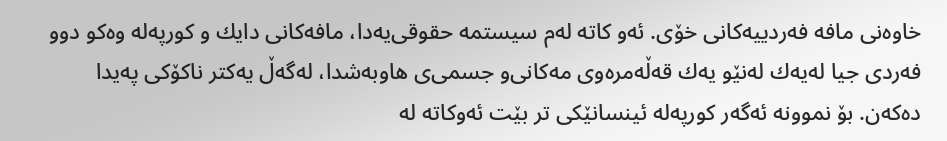خاوه‌نى‌ مافه‌ فه‌رد‌ییه‌كانى‌ خۆى‌. ئه‌و كاته‌ له‌م سيستمه‌ حقوقى‌يه‌دا، مافه‌كانى‌ دايك و كورپه‌له‌ وه‌كو دوو فه‌ردى‌ جيا له‌يه‌ك له‌نێو يه‌ك قه‌ڵه‌مره‌وى‌ مەكانى‌و جسمى‌ى‌ هاوبه‌شدا، له‌گه‌ڵ يه‌كتر ناكۆكى‌ په‌يدا ده‌كه‌ن. بۆ نموونه‌ ئه‌گه‌ر كورپه‌له‌ ئينسانێكى‌ تر بێت ئه‌وكاته‌ له‌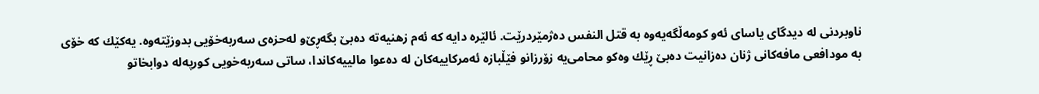ناوبردنى‌ له‌ ديدگاى‌ ياساى‌ ئه‌و كومه‌ڵگەيه‌وه‌ به‌ قتل النفس ده‌ژمێردرێت. ئالێره‌ دايه‌ كه‌ ئه‌م زهنيه‌ته‌ ده‌بێ‌ بگه‌ڕێ‌و له‌حزه‌ى‌ سه‌ربه‌خۆيى‌ بدوزێته‌وه‌. يه‌كێك كه‌ خۆى‌ به‌ مودافعى‌ مافه‌كانى‌ ژنان ده‌زانيت ده‌بێ‌ ڕێك وه‌كو محامى‌يه‌ زۆرزانو فێڵبازه‌ ئه‌مركاييه‌كان له‌ ده‌عوا مالیيه‌كاندا، ساتى‌ سه‌ربه‌خويى‌ كورپه‌له‌ دوابخاتو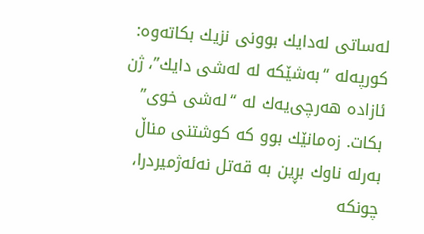له‌ساتى‌ له‌دايك بوونى‌ نزيك بكاته‌وه‌: كورپه‌له‌ “به‌شێكه‌ له‌ له‌شى‌ دايك”، ژن ئازاده‌ هه‌رچى‌يه‌ك له‌ “له‌شى‌ خوى‌” بكات. زه‌مانێك بوو كه‌ كوشتنى‌ مناڵ به‌رله‌ ناوك بڕين به‌ قه‌تل نه‌ئه‌ژميردرا، چونكه‌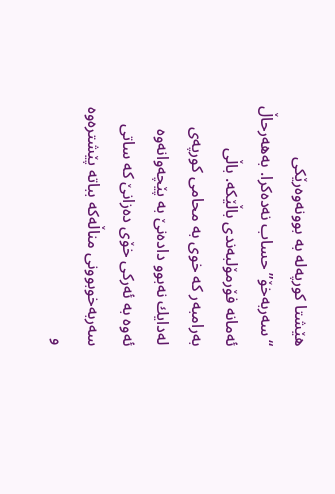هێشتا كورپه‌له‌ به‌ بوونه‌وه‌رێكى‌ “سه‌ربه‌خۆ” حساب نه‌ده‌كرا. به‌هه‌رحاڵ ئه‌مانه‌ فۆرمۆلبه‌ندى‌ باڵێكه‌. باڵى‌ به‌رامبه‌ر كه‌ خوى‌ به‌ محامى‌ كورپه‌ى‌ له‌دايك نه‌بوو داده‌نێ به‌ پێچه‌وانه‌وه‌ ئه‌وه‌ به‌ ئه‌ركى‌ خۆى‌ ده‌زانێ‌ كه‌ ساتى‌ سه‌ربه‌خوبوونى‌ مناڵه‌كه‌ بباته‌ پێشتره‌وه‌ و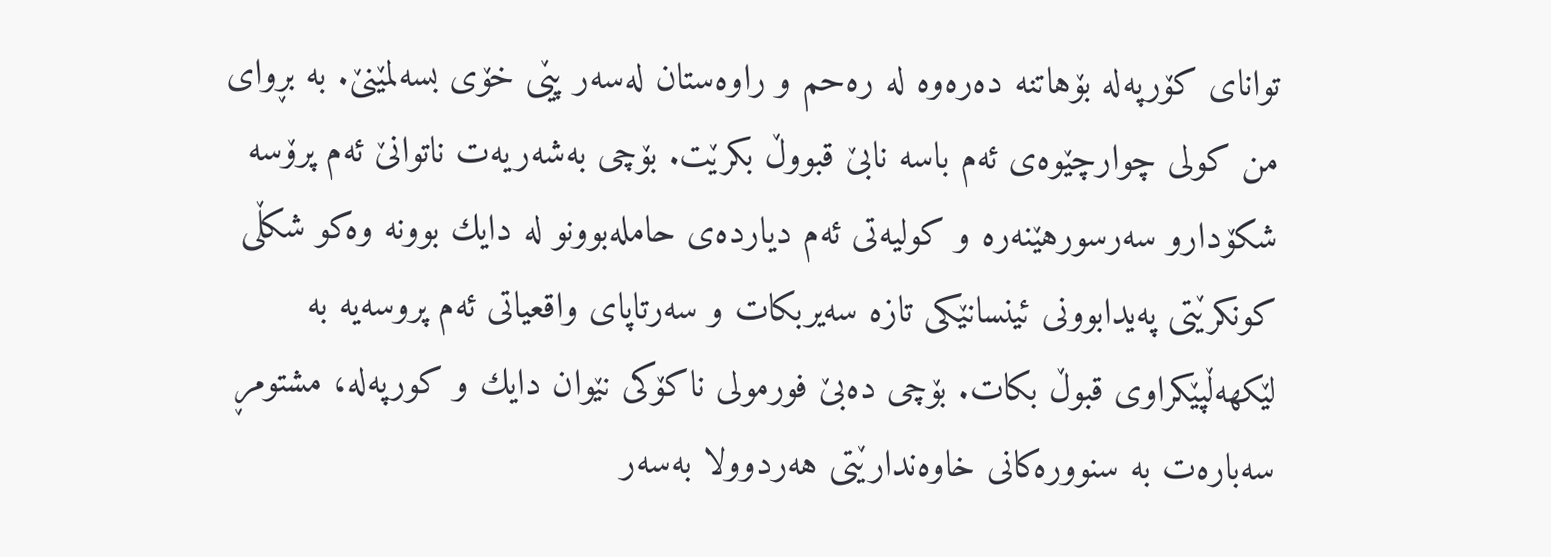تواناى‌ كۆرپه‌له‌ بۆهاتنه‌ ده‌ره‌وه‌ له‌ ره‌حم و راوه‌ستان له‌سه‌ر پێی‌ خۆى‌ بسه‌لمێنێ‌. به‌ بڕواى‌ من كولى‌ چوارچێوه‌ى‌ ئه‌م باسه‌ نابێ قبووڵ بكرێت. بۆچى‌ به‌شه‌ريه‌ت ناتوانێ ئه‌م پرۆسه‌ شكۆدارو سه‌رسورهێنه‌ره‌ و كوليه‌تى‌ ئه‌م ديارده‌ى‌ حامله‌بوونو له‌ دايك بوونه‌ وه‌كو شكڵى‌ كونكرێتى‌ په‌يدابوونى‌ ئينسانێكى‌ تازه‌ سه‌يربكات و سه‌رتاپاى‌ واقعياتى‌ ئه‌م پروسه‌يه‌ به‌ لێكهه‌ڵپێكراوى‌ قبوڵ بكات. بۆچى‌ ده‌بێ‌ فورمولى‌ ناكۆكى‌ نێوان دايك و كورپه‌له‌، مشتومڕ سه‌باره‌ت به‌ سنووره‌كانى‌ خاوه‌ندارێتى‌ هه‌ردوولا به‌سه‌ر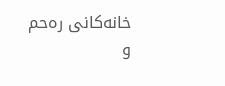خانه‌كانى‌ ره‌حم و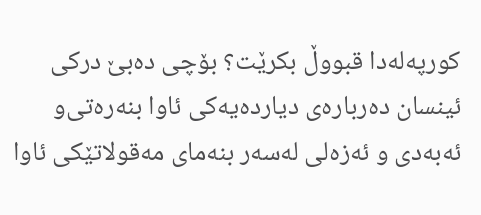كورپه‌له‌دا قبووڵ بكرێت؟ بۆچى‌ ده‌بێ‌ دركى‌ ئينسان ده‌رباره‌ى‌ ديارده‌يه‌كى‌ ئاوا بنه‌ره‌تى‌و ئه‌به‌دى‌ و ئه‌زه‌لى‌ له‌سه‌ر بنه‌ماى‌ مه‌قولاتێكى‌ ئاوا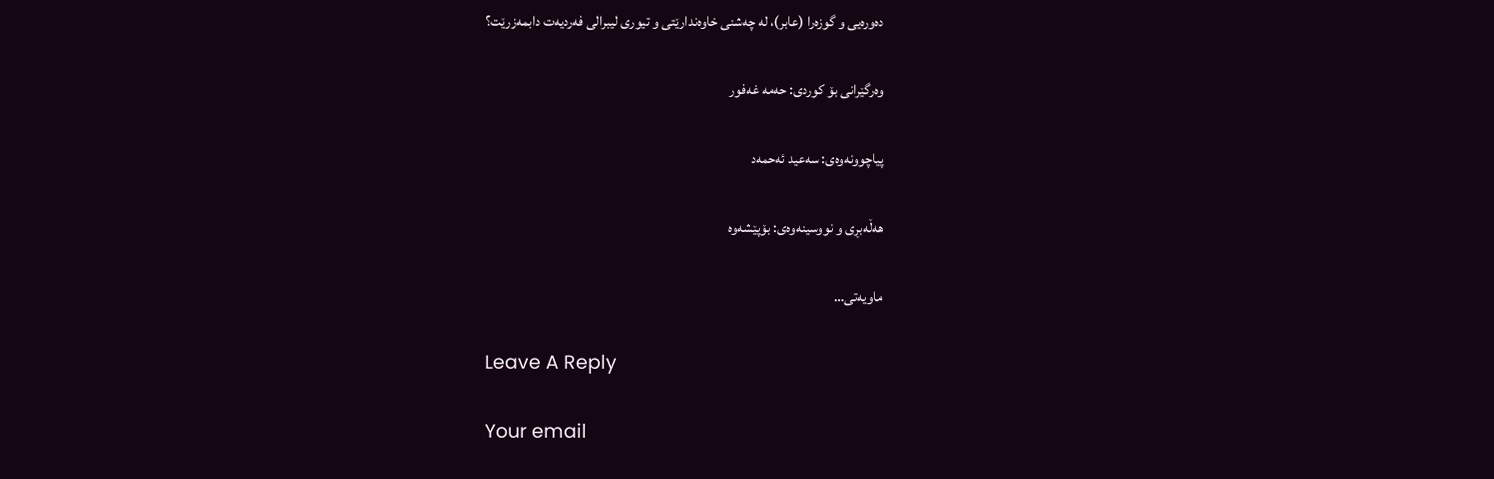ده‌وره‌يى‌ و گوزه‌را (عابر)، له‌ چه‌شنى‌ خاوه‌ندارێتى‌ و تيورى‌ ليبرالى‌ فه‌رديه‌ت دابمه‌زرێت؟

وەرگێرانی بۆ کوردی: حەمە غەفور

پیاچوونەوەی: سەعید ئەحمەد

هەڵەبڕی و نووسینەوەی: بۆپێشەوە

ماویەتی…

Leave A Reply

Your email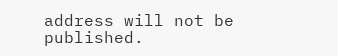address will not be published.